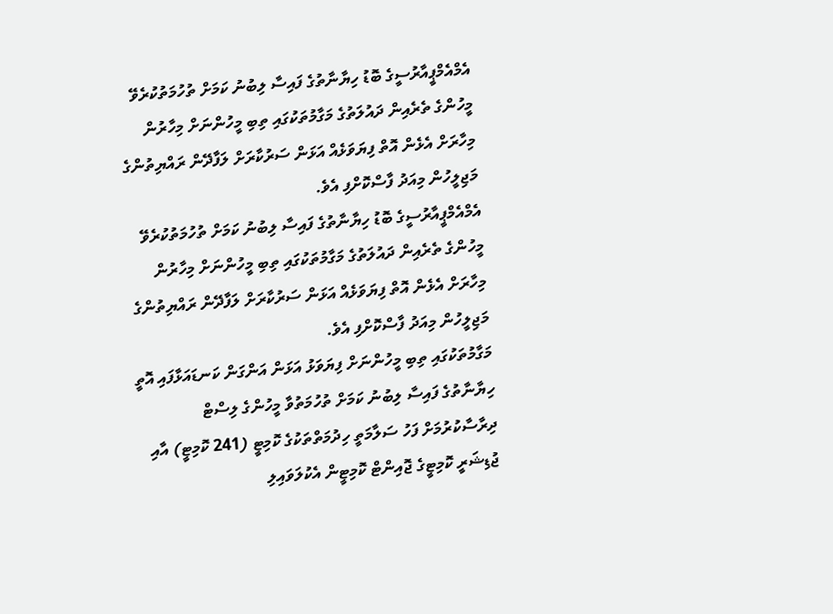އެމްއެމްޕީއާރުސީގެ ބޮޑު ހިޔާނާތުގެ ފައިސާ ލިބުނު ކަމަށް ތުހުމަތުކުރެވޭ މީހުންގެ ތެރެއިން ދައުލަތުގެ މަގާމުތަކުގައި ތިބި މީހުންނަށް މިހާރުން މިހާރަށް އެޅެން އޮތް ފިޔަވަޅެއް އަޅަން ސަރުކާރަށް ލަފާދޭން ރައްޔިތުންގެ މަޖިލީހުން މިއަދު ފާސްކޮށްފި އެވެ.
އެމްއެމްޕީއާރުސީގެ ބޮޑު ހިޔާނާތުގެ ފައިސާ ލިބުނު ކަމަށް ތުހުމަތުކުރެވޭ މީހުންގެ ތެރެއިން ދައުލަތުގެ މަގާމުތަކުގައި ތިބި މީހުންނަށް މިހާރުން މިހާރަށް އެޅެން އޮތް ފިޔަވަޅެއް އަޅަން ސަރުކާރަށް ލަފާދޭން ރައްޔިތުންގެ މަޖިލީހުން މިއަދު ފާސްކޮށްފި އެވެ.
މަގާމުތަކުގައި ތިބި މީހުންނަށް ފިޔަވަޅު އަޅަން އަންގަން ކަނޑައަޅާފައި އޮތީ ހިޔާނާތުގެ ފައިސާ ލިބުނު ކަމަށް ތުހުމަތުވާ މީހުންގެ ލިސްޓް ދިރާސާކުރުމަށް ފަހު ސަލާމަތީ ހިދުމަތްތަކުގެ ކޮމިޓީ (241 ކޮމިޓީ) އާއި ޖުޑިޝަރީ ކޮމިޓީގެ ޖޮއިންޓް ކޮމިޓީން އެކުލަވައިލި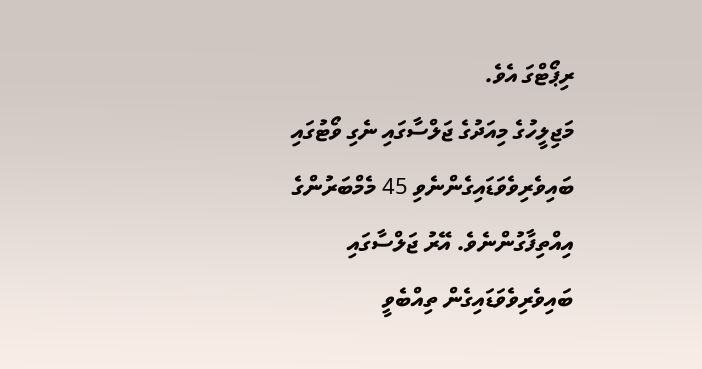ރިޕޯޓްގަ އެވެ.
މަޖިލީހުގެ މިއަދުގެ ޖަލްސާގައި ނެގި ވޯޓުގައި ބައިވެރިވެވަޑައިގެންނެވި 45 މެމްބަރުންގެ އިއްތިފާގުންނެވެ. އޭރު ޖަލްސާގައި ބައިވެރިވެވަޑައިގެން ތިއްބެވީ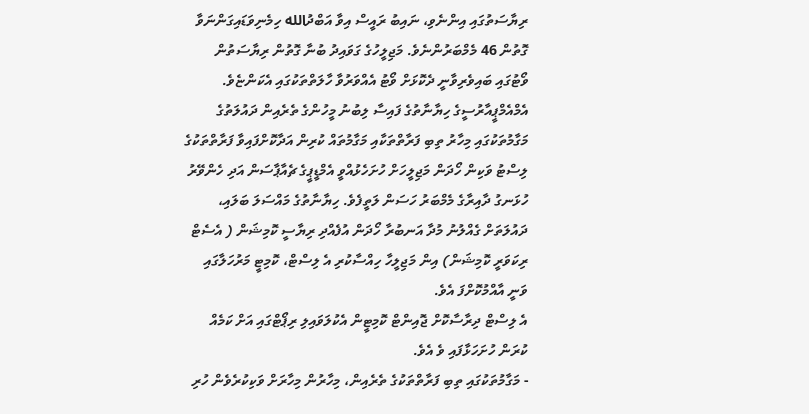ރިޔާސަތުގައި އިންނެވި، ނައިބު ރައީސް އިވާ އަބްދުالله ހިމެނިވަޑައިގަންނަވާ ގޮތުން 46 މެމްބަރުންނެވެ. މަޖިލީހުގެ ގަވައިދު ބުނާ ގޮތުން ރިޔާސަތުން ވޯޓުގައި ބައިވެރިވާނީ ދެކޮޅަށް ވޯޓު އެއްވަރުވާ ހާލަތްތަކުގައި އެކަންޏެވެ.
އެމްއެމްޕީއާރުސީގެ ހިޔާނާތުގެ ފައިސާ ލިބުނު މީހުންގެ ތެރެއިން ދައުލަތުގެ މަގާމުތަކުގައި މިހާރު ތިބި ފަރާތްތަކާއި މަގާމުތައް ކުރިން އަދާކޮށްފައިވާ ފަރާތްތަކުގެ ލިސްޓު ވަކިން ހޯދަން މަޖިލީހަށް ހުށަހެޅުއްވީ އެމްޑީޕީގެ ޗެއާޕާސަން އަދި ހެންވޭރު ހުޅަނގު ދާއިރާގެ މެމްބަރު ހަސަން ލަތީފެވެ. ހިޔާނާތުގެ މައްސަލަ ބަލައި، ދައުލަތަށް ގެއްލުނު މުދާ އަނބުރާ ހޯދަން އުފެއްދި ރިޔާސީ ކޮމިޝަން ( އެސެޓް ރިކަވަރީ ކޮމިޝަން) އިން މަޖިލީހާ ހިއްސާކުރި އެ ލިސްޓް، ކޮމިޓީ މަރުހަލާގައި ވަނީ އާއްމުކޮށްފަ އެވެ.
އެ ލިސްޓް ދިރާސާކޮށް ޖޮއިންޓް ކޮމިޓީން އެކުލަވައިލި ރިޕޯޓްގައި އަށް ކަމެއް ކުރަން ހުށަހަޅާފައި ވެ އެވެ.
- މަގާމުތަކުގައި ތިބި ފަރާތްތަކުގެ ތެރެއިން، މިހާރުން މިހާރަށް ވަކިކުރެވެން ހުރި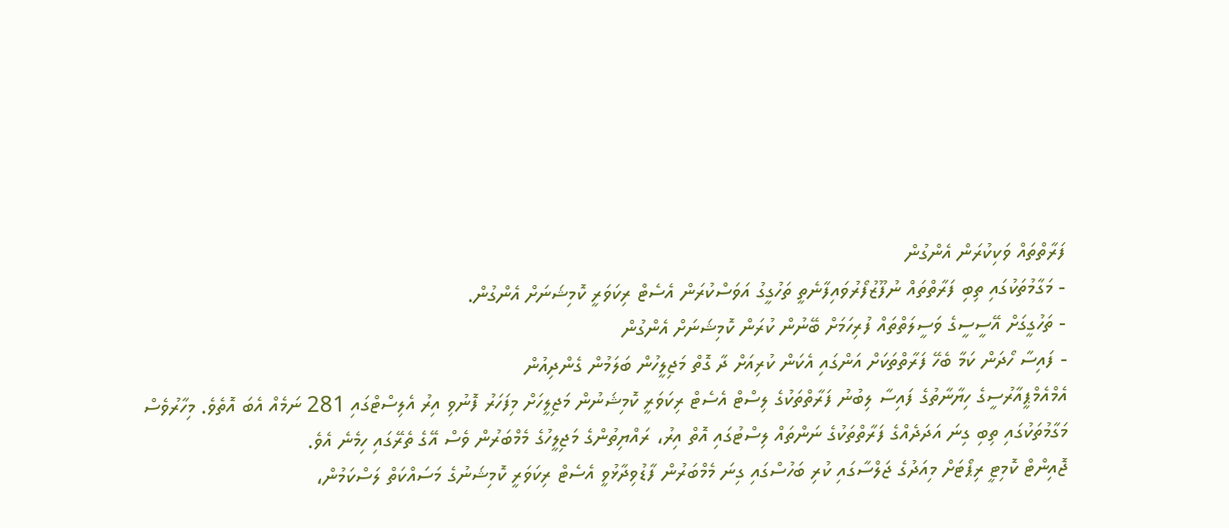ފަރާތްތައް ވަކިކުރަން އެންގުން
- މަގާމުތަކުގައި ތިބި ފަރާތްތައް ނުފޫޒުފޯރުވައިފާނެތީ ތަހުގީގު އަވަސްކުރަން އެސެޓް ރިކަވަރީ ކޮމިޝަނަށް އެންގުން.
- ތަހުގީގަށް އޭސީސީގެ ވަސީލަތްތައް ފުރިހަމަށް ބޭނުން ކުރަން ކޮމިޝަނަށް އެންގުން
- ފައިސާ ހޯދަން ކަމާ ބެހޭ ފަރާތްތަކަށް އަންގައި އެކަން ކުރިއަށް ދާ ގޮތް މަޖިލީހުން ބަލަމުން ގެންދިއުން
އެމްއެމްޕީއާރުސީގެ ހިޔާނާތުގެ ފައިސާ ލިބުނު ފަރާތްތަކުގެ ލިސްޓް އެސެޓް ރިކަވަރީ ކޮމިޝަނުން މަޖިލީހަށް މިފަހަރު ފޮނުވި އިރު އެލިސްޓްގައި 281 ނަމެއް އެބަ އޮތެވެ. މިހާރުވެސް މަގާމުތަކުގައި ތިބި ގިނަ އަދަދެއްގެ ފަރާތްތަކުގެ ނަންތައް ލިސްޓުގައި އޮތް އިރު، ރައްޔިތުންގެ މަޖިލީހުގެ މެމްބަރުން ވެސް އޭގެ ތެރޭގައި ހިމެނެ އެވެ.
ޖޮއިންޓް ކޮމިޓީ ރިޕޯޓަށް މިއަދުގެ ޖަލްސާގައި ކުރި ބަހުސްގައި ގިނަ މެމްބަރުން ފާޑުވިދާޅުވީ އެސެޓް ރިކަވަރީ ކޮމިޝަނުގެ މަސައްކަތް ލަސްކަމުން،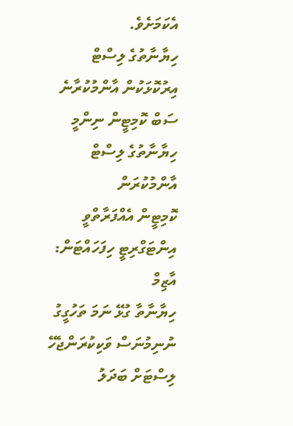އެކަމަށެވެ.
ހިޔާނާތުގެ ލިސްޓް އިރުކޮޅަކުން އާންމުކުރާނެ
ސަބް ކޮމިޓީން ނިންމީ ހިޔާނާތުގެ ލިސްޓް އާންމުކުރަން
ކޮމިޓީން އެއްފަރާތްވީ އިންޓަގްރިޓީ ހިފަހައްޓަން: އާޒިމް
ހިޔާނާތާ ގުޅޭ ނަމަ ތަހުގީގު ނުނިމުނަސް ވަކިކުރަންޖެހޭ
ލިސްޓަށް ބަދަލު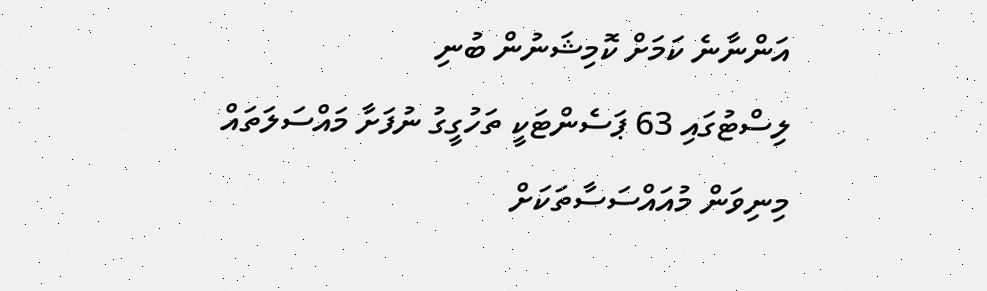އަންނާނެ ކަމަށް ކޮމިޝަނުން ބުނި
ލިސްޓުގައި 63 ޕަސެންޓަކީ ތަހުގީގު ނުފަށާ މައްސަލަތައް
މިނިވަން މުއައްސަސާތަކަށް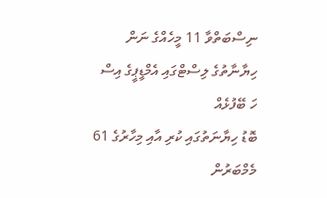ނިސްބަތްވާ 11 މީހެއްގެ ނަން
ހިޔާނާތުގެ ލިސްޓްގައި އެމްޑީޕީގެ އިސް ހަ ބޭފުޅެއް
ބޮޑު ހިޔާނަތުގައި ކުރި އާއި މިހާރުގެ 61 މެމްބަރުން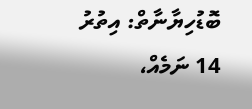ބޮޑުހިޔާނާތް: އިތުރު 14 ނަމެއް،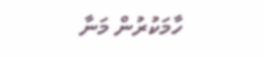ހާމަކުރުން މަނާ